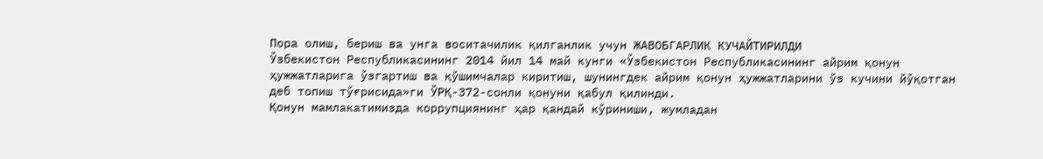Пора олиш, бериш ва унга воситачилик қилганлик учун ЖАВОБГАРЛИК КУЧАЙТИРИЛДИ
Ўзбекистон Республикасининг 2014 йил 14 май кунги «Ўзбекистон Республикасининг айрим қонун ҳужжатларига ўзгартиш ва қўшимчалар киритиш, шунингдек айрим қонун ҳужжатларини ўз кучини йўқотган деб топиш тўғрисида»ги ЎРҚ-372-сонли қонуни қабул қилинди.
Қонун мамлакатимизда коррупциянинг ҳар қандай кўриниши, жумладан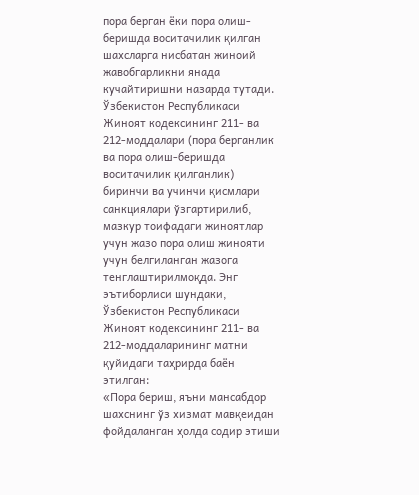пора берган ёки пора олиш-беришда воситачилик қилган шахсларга нисбатан жиноий жавобгарликни янада кучайтиришни назарда тутади. Ўзбекистон Республикаси Жиноят кодексининг 211- ва 212-моддалари (пора берганлик ва пора олиш-беришда воситачилик қилганлик) биринчи ва учинчи қисмлари санкциялари ўзгартирилиб, мазкур тоифадаги жиноятлар учун жазо пора олиш жинояти учун белгиланган жазога тенглаштирилмоқда. Энг эътиборлиси шундаки, Ўзбекистон Республикаси Жиноят кодексининг 211- ва 212-моддаларининг матни қуйидаги таҳрирда баён этилган:
«Пора бериш, яъни мансабдор шахснинг ўз хизмат мавқеидан фойдаланган ҳолда содир этиши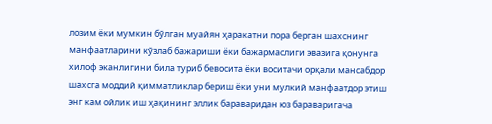лозим ёки мумкин бўлган муайян ҳаракатни пора берган шахснинг манфаатларини кўзлаб бажариши ёки бажармаслиги эвазига қонунга хилоф эканлигини била туриб бевосита ёки воситачи орқали мансабдор шахсга моддий қимматликлар бериш ёки уни мулкий манфаатдор этиш энг кам ойлик иш ҳақининг эллик бараваридан юз бараваригача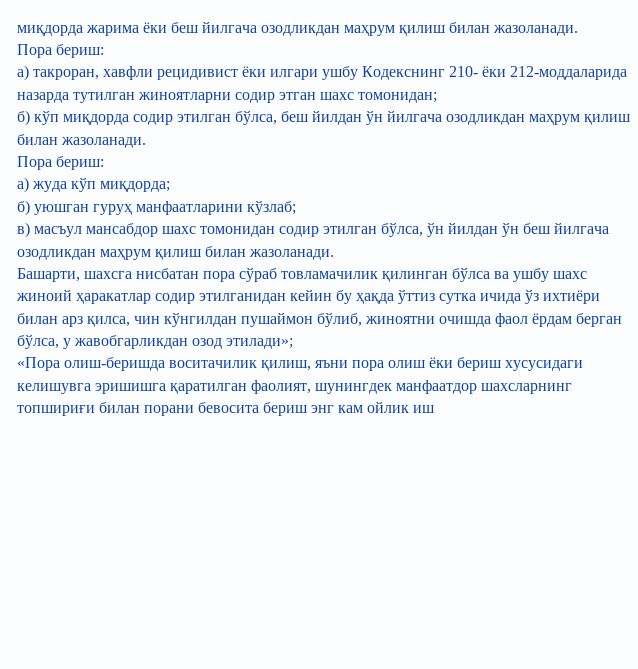миқдорда жарима ёки беш йилгача озодликдан маҳрум қилиш билан жазоланади.
Пора бериш:
а) такроран, хавфли рецидивист ёки илгари ушбу Кодекснинг 210- ёки 212-моддаларида назарда тутилган жиноятларни содир этган шахс томонидан;
б) кўп миқдорда содир этилган бўлса, беш йилдан ўн йилгача озодликдан маҳрум қилиш билан жазоланади.
Пора бериш:
а) жуда кўп миқдорда;
б) уюшган гуруҳ манфаатларини кўзлаб;
в) масъул мансабдор шахс томонидан содир этилган бўлса, ўн йилдан ўн беш йилгача озодликдан маҳрум қилиш билан жазоланади.
Башарти, шахсга нисбатан пора сўраб товламачилик қилинган бўлса ва ушбу шахс жиноий ҳаракатлар содир этилганидан кейин бу ҳақда ўттиз сутка ичида ўз ихтиёри билан арз қилса, чин кўнгилдан пушаймон бўлиб, жиноятни очишда фаол ёрдам берган бўлса, у жавобгарликдан озод этилади»;
«Пора олиш-беришда воситачилик қилиш, яъни пора олиш ёки бериш хусусидаги келишувга эришишга қаратилган фаолият, шунингдек манфаатдор шахсларнинг топшириғи билан порани бевосита бериш энг кам ойлик иш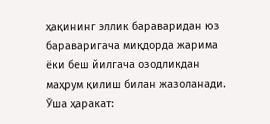ҳақининг эллик бараваридан юз бараваригача миқдорда жарима ёки беш йилгача озодликдан маҳрум қилиш билан жазоланади.
Ўша ҳаракат: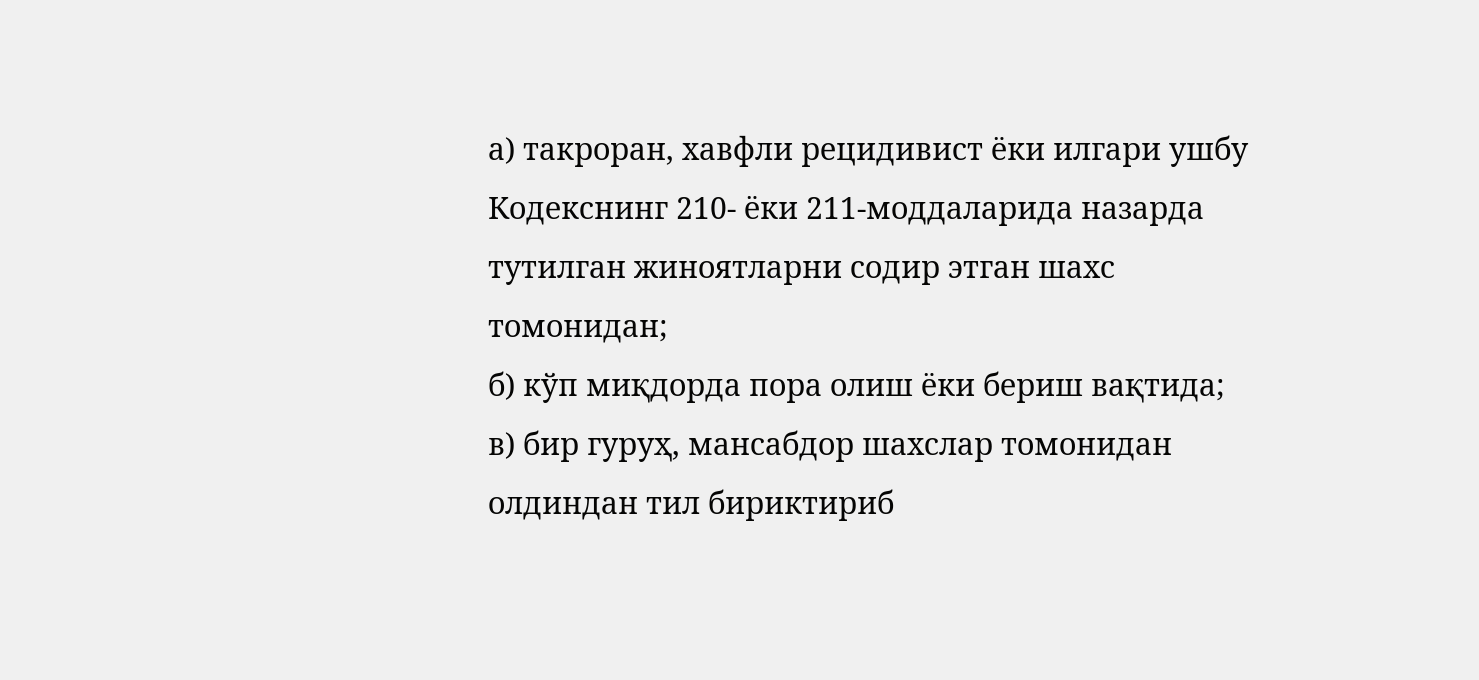а) такроран, хавфли рецидивист ёки илгари ушбу Кодекснинг 210- ёки 211-моддаларида назарда тутилган жиноятларни содир этган шахс томонидан;
б) кўп миқдорда пора олиш ёки бериш вақтида;
в) бир гуруҳ, мансабдор шахслар томонидан олдиндан тил бириктириб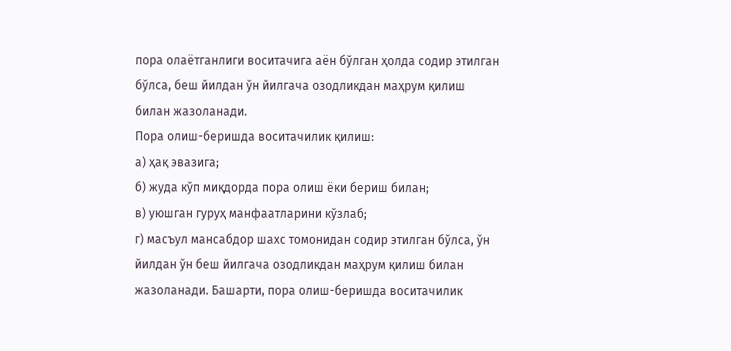пора олаётганлиги воситачига аён бўлган ҳолда содир этилган бўлса, беш йилдан ўн йилгача озодликдан маҳрум қилиш билан жазоланади.
Пора олиш-беришда воситачилик қилиш:
а) ҳақ эвазига;
б) жуда кўп миқдорда пора олиш ёки бериш билан;
в) уюшган гуруҳ манфаатларини кўзлаб;
г) масъул мансабдор шахс томонидан содир этилган бўлса, ўн йилдан ўн беш йилгача озодликдан маҳрум қилиш билан жазоланади. Башарти, пора олиш-беришда воситачилик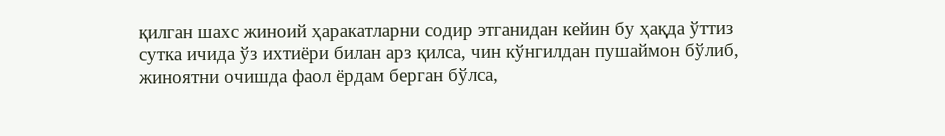қилган шахс жиноий ҳаракатларни содир этганидан кейин бу ҳақда ўттиз сутка ичида ўз ихтиёри билан арз қилса, чин кўнгилдан пушаймон бўлиб, жиноятни очишда фаол ёрдам берган бўлса,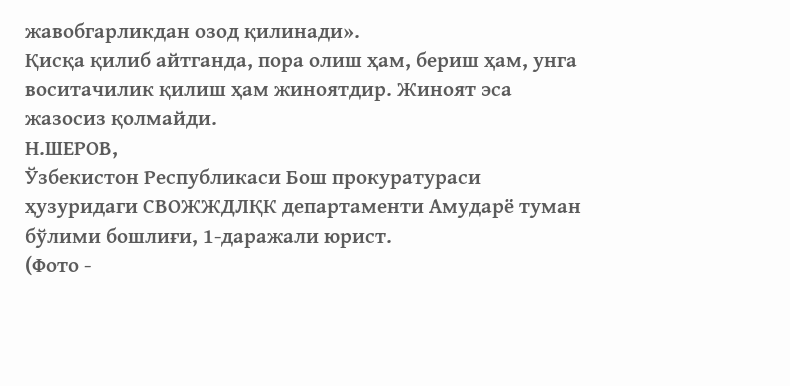жавобгарликдан озод қилинади».
Қисқа қилиб айтганда, пора олиш ҳам, бериш ҳам, унга воситачилик қилиш ҳам жиноятдир. Жиноят эса жазосиз қолмайди.
Н.ШЕРОВ,
Ўзбекистон Республикаси Бош прокуратураси ҳузуридаги СВОЖЖДЛҚК департаменти Амударё туман бўлими бошлиғи, 1-даражали юрист.
(Фото -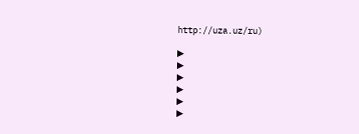http://uza.uz/ru)

▶
▶
▶
▶
▶
▶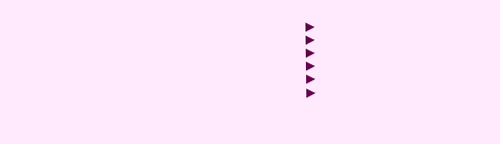▶
▶
▶
▶
▶
▶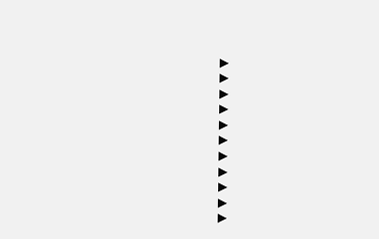▶
▶
▶
▶
▶
▶
▶
▶
▶
▶
▶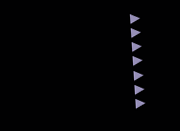▶
▶
▶
▶
▶
▶
▶